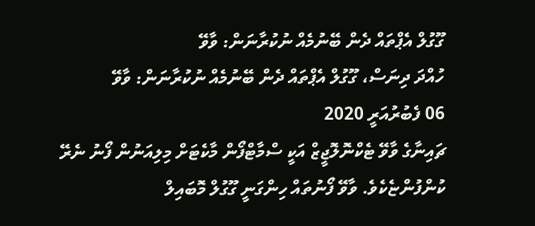ގޫގުލް އެޕްތައް ދެން ބޭނުމެއް ނުކުރާނަން: ވާވޭ
ހުއްދަ ދިނަސް، ގޫގުލް އެޕްތައް ދެން ބޭނުމެއް ނުކުރާނަން: ވާވޭ
06 ފެބުރުއަރީ 2020
ޗައިނާގެ ވާވޭ ޓެކްނޮލޮޖީޒް އަކީ ސްމާޓްފޯން މާކެޓަށް މިލިއަނުން ފޯނު ނެރޭ ކުންފުންޏެކެވެ. ވާވޭ ފޯނުތައް ހިންގަނީ ގޫގުލް މޮބައިލް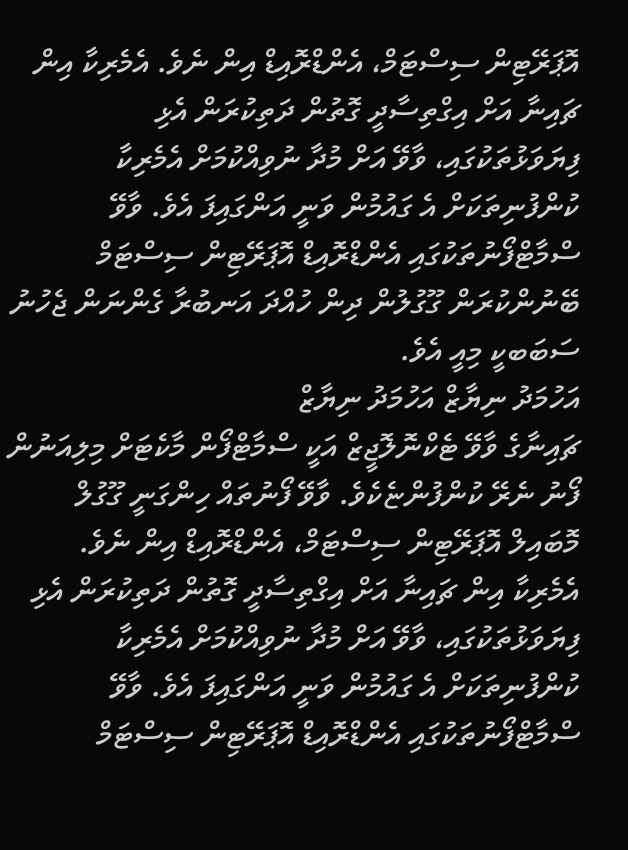އޮޕަރޭޓިން ސިސްޓަމް، އެންޑްރޮއިޑް އިން ނެވެ. އެމެރިކާ އިން ޗައިނާ އަށް އިގްތިސާދީ ގޮތުން ދަތިކުރަން އެޅި ފިޔަވަޅުތަކުގައި، ވާވޭ އަށް މުދާ ނުވިއްކުމަށް އެމެރިކާ ކުންފުނިތަކަށް އެ ގައުމުން ވަނީ އަންގައިފަ އެވެ. ވާވޭ ސްމާޓްފޯނުތަކުގައި އެންޑްރޮއިޑް އޮޕަރޭޓިން ސިސްޓަމް ބޭނުންކުރަން ގޫގުލުން ދިން ހުއްދަ އަނބުރާ ގެންނަން ޖެހުނު ސަބަބކީ މިއީ އެވެ.
އަހުމަދު ނިޔާޒް އަހުމަދު ނިޔާޒް
ޗައިނާގެ ވާވޭ ޓެކްނޮލޮޖީޒް އަކީ ސްމާޓްފޯން މާކެޓަށް މިލިއަނުން ފޯނު ނެރޭ ކުންފުންޏެކެވެ. ވާވޭ ފޯނުތައް ހިންގަނީ ގޫގުލް މޮބައިލް އޮޕަރޭޓިން ސިސްޓަމް، އެންޑްރޮއިޑް އިން ނެވެ. އެމެރިކާ އިން ޗައިނާ އަށް އިގްތިސާދީ ގޮތުން ދަތިކުރަން އެޅި ފިޔަވަޅުތަކުގައި، ވާވޭ އަށް މުދާ ނުވިއްކުމަށް އެމެރިކާ ކުންފުނިތަކަށް އެ ގައުމުން ވަނީ އަންގައިފަ އެވެ. ވާވޭ ސްމާޓްފޯނުތަކުގައި އެންޑްރޮއިޑް އޮޕަރޭޓިން ސިސްޓަމް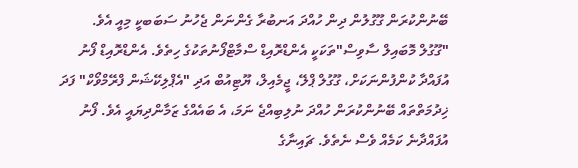ބޭނުންކުރަން ގޫގުލުން ދިން ހުއްދަ އަނބުރާ ގެންނަން ޖެހުނު ސަބަބކީ މިއީ އެވެ.
"ގޫގުލް މޮބައިލް ސާވިސް"ތަކަކީ އެންޑްރޮއިޑް ސްމާޓްފޯނުތަކުގެ ހިތެވެ. އެންޑްރޮއިޑް ފޯނު އުފައްދާ ކުންފުންނަކަށް، ގޫގުލް ޕްލޭ، ޖީމެއިލް، ޔޫޓިއުބް އަދި "އެޕްލިކޭޝަން ފްރޭމްވޯކް" ފަދަ ޚިދުމަތްތައް ބޭނުންކުރަން ހުއްދަ ނުލިބިއްޖެ ނަމަ، އެ ބައެއްގެ ޒަމާންދިޔައީ އެވެ. ފޯނު އުފައްދާނެ ކަމެއް ވެސް ނެތެވެ. ޗައިނާގެ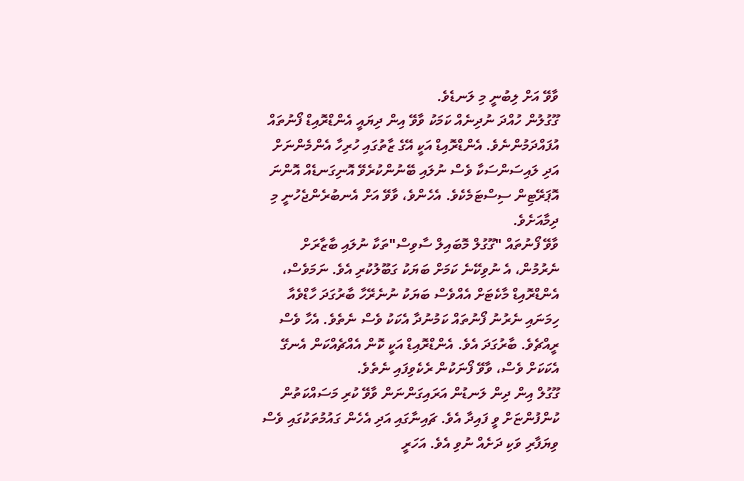ވާވޭ އަށް ލިބުނީ މި ލަނޑެވެ.
ގޫގުލުން ހުއްދަ ނުދިނެއް ކަމަކު ވާވޭ އިން ދިޔައީ އެންޑްރޮއިޑް ފޯނުތައް އުފައްދަމުންނެވެ. އެންޑްރޮއިޑް އަކީ އޭގެ ޒާތުގައި ހުރިހާ އެންމެންނަށް އަދި ލައިސަންސަކާ ވެސް ނުލައި ބޭނުންކުރެވޭ އޮނިގަނޑެއް އޮންނަ އޮޕަރޭޓިން ސިސްޓަމެކެވެ. އެހެންވެ، ވާވޭ އަށް އެނބުރެންޖެހުނީ މި ދިމާއަށެވެ.
ވާވޭ ފޯނުތައް "ގޫގުލް މޮބައިލް ސާވިސް"ތަކާ ނުލައި ބާޒާރަށް ނެރުމުން، އެ ނުވިކޭނެ ކަމަށް ބަޔަކު ގަބޫލުކުރި އެވެ. ނަމަވެސް، އެންޑްރޮއިޑް މާކެޓަށް އެއްވެސް ބަޔަކު ނުނެރޭހާ ބާރުގަދަ ހާޑްވެއާ ހިމަނައި ނެރުނު ފޯނުތައް ކަމުނުދާ އެކަކު ވެސް ނެތެވެ. އެހާ ވެސް ރީއްޗެވެ. ބާރުގަދަ އެވެ. އެންޑްރޮއިޑް އަކީ ކޮން އެއްޗެއްކަން އެނގޭ އެކަކަށް ވެސް، ވާވޭ ފޯނަކުން ރެކެވިފައި ނެތެވެ.
ގޫގުލް އިން ދިން ލަނޑުން އަރައިގަންނަން ވާވޭ ކުރި މަސައްކަތުން ކުންފުންޏަށް ވީ ފައިދާ އެވެ. ޗައިނާގައި އަދި އެހެން ގައުމުތަކުގައި ވެސް ވިޔަފާރި ވަކި ދަށެއް ނުވި އެވެ. އަހަރީ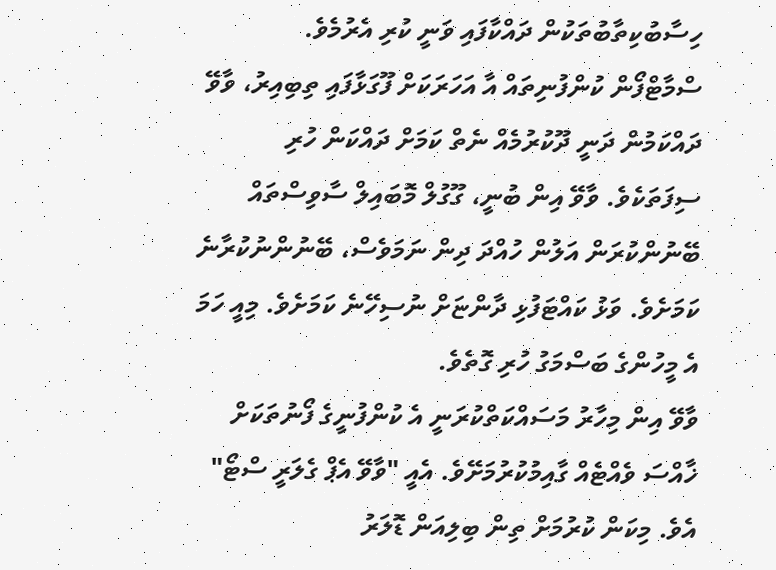ހިސާބުކިތާބުތަކުން ދައްކާފައި ވަނީ ކުރި އެރުމެވެ.
ސްމާޓްފޯން ކުންފުނިތައް އާ އަހަރަކަށް ފޫގަޅާފައި ތިބިއިރު، ވާވޭ ދައްކަމުން ދަނީ ދޫކުރުމެއް ނެތް ކަމަށް ދައްކަން ހުރި ސިފަތަކެވެ. ވާވޭ އިން ބުނީ، ގޫގުލް މޮބައިލް ސާވިސްތައް ބޭނުންކުރަން އަލުން ހުއްދަ ދިން ނަމަވެސް، ބޭނުންނުކުރާނެ ކަމަށެވެ. ވަޅު ކައްޓަފުޅި ދާންޏަށް ނުސިހޭނެ ކަމަށެވެ. މިއީ ހަމަ އެ މީހުންގެ ބަސްމަގު ހުރި ގޮތެވެ.
ވާވޭ އިން މިހާރު މަސައްކަތްކުރަނީ އެ ކުންފުނީގެ ފޯނުތަކަށް ޚާއްސަ ވެއްޓެއް ގާއިމުކުރުމަށޭވެ. އެއީ "ވާވޭ އެޕް ގެލަރީ ސްޓޯ" އެވެ. މިކަން ކުރުމަށް ތިން ބިލިއަން ޑޮލަރު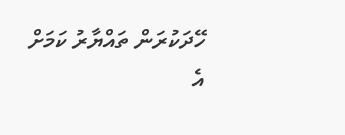ހޭދަކުރަން ތައްޔާރު ކަމަށް އެ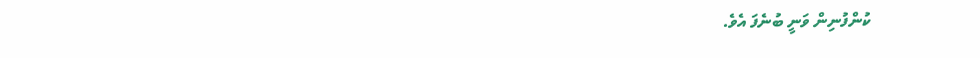ކުންފުނިން ވަނީ ބުނެފަ އެވެ.